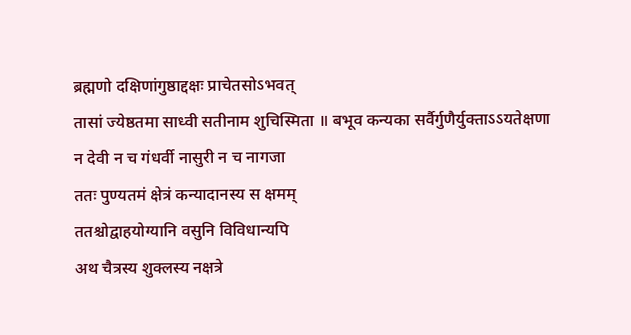ब्रह्मणो दक्षिणांगुष्ठाद्दक्षः प्राचेतसोऽभवत्
तासां ज्येष्ठतमा साध्वी सतीनाम शुचिस्मिता ॥ बभूव कन्यका सर्वैर्गुणैर्युक्ताऽऽयतेक्षणा
न देवी न च गंधर्वी नासुरी न च नागजा
ततः पुण्यतमं क्षेत्रं कन्यादानस्य स क्षमम्
ततश्चोद्वाहयोग्यानि वसुनि विविधान्यपि
अथ चैत्रस्य शुक्लस्य नक्षत्रे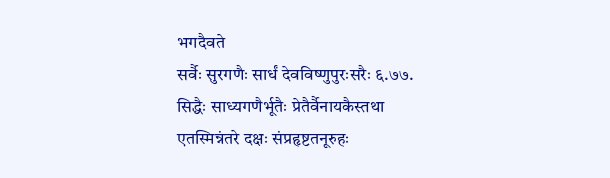भगदैवते
सर्वैः सुरगणैः सार्धं देवविष्णुपुरःसरैः ६.७७.
सिद्धैः साध्यगणैर्भूतैः प्रेतैर्वैनायकैस्तथा
एतस्मिन्नंतरे दक्षः संप्रहृष्टतनूरुहः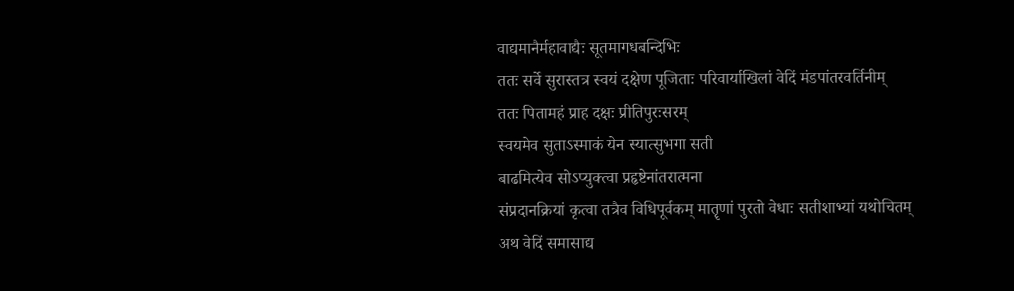वाद्यमानैर्महावाद्यैः सूतमागधबन्दिभिः
ततः सर्वे सुरास्तत्र स्वयं दक्षेण पूजिताः परिवार्याखिलां वेदिं मंडपांतरवर्तिनीम्
ततः पितामहं प्राह दक्षः प्रीतिपुरःसरम्
स्वयमेव सुताऽस्माकं येन स्यात्सुभगा सती
बाढमित्येव सोऽप्युक्त्वा प्रहृष्टेनांतरात्मना
संप्रदानक्रियां कृत्वा तत्रैव विधिपूर्वकम् मातॄणां पुरतो वेधाः सतीशाभ्यां यथोचितम्
अथ वेदिं समासाद्य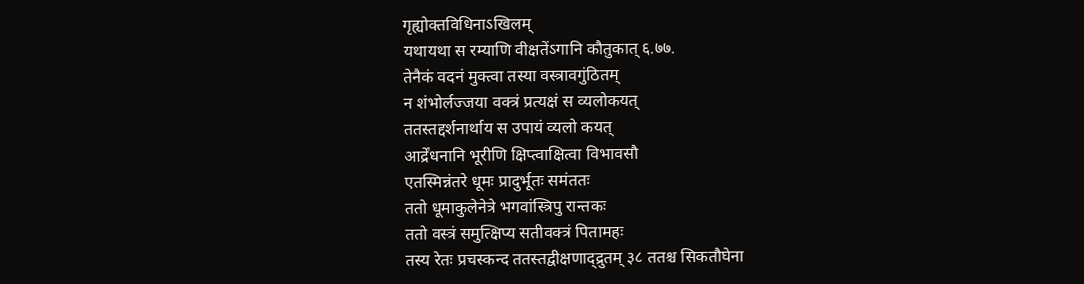गृह्योक्तविधिनाऽखिलम्
यथायथा स रम्याणि वीक्षतेंऽगानि कौतुकात् ६.७७.
तेनैकं वदनं मुक्त्वा तस्या वस्त्रावगुंठितम्
न शंभोर्लज्जया वक्त्रं प्रत्यक्षं स व्यलोकयत्
ततस्तद्दर्शनार्थाय स उपायं व्यलो कयत्
आर्द्रेंधनानि भूरीणि क्षिप्त्वाक्षित्वा विभावसौ
एतस्मिन्नंतरे धूमः प्रादुर्भूतः समंततः
ततो धूमाकुलेनेत्रे भगवांस्त्रिपु रान्तकः
ततो वस्त्रं समुत्क्षिप्य सतीवक्त्रं पितामहः
तस्य रेतः प्रचस्कन्द ततस्तद्वीक्षणाद्द्रुतम् ३८ ततश्च सिकतौघेना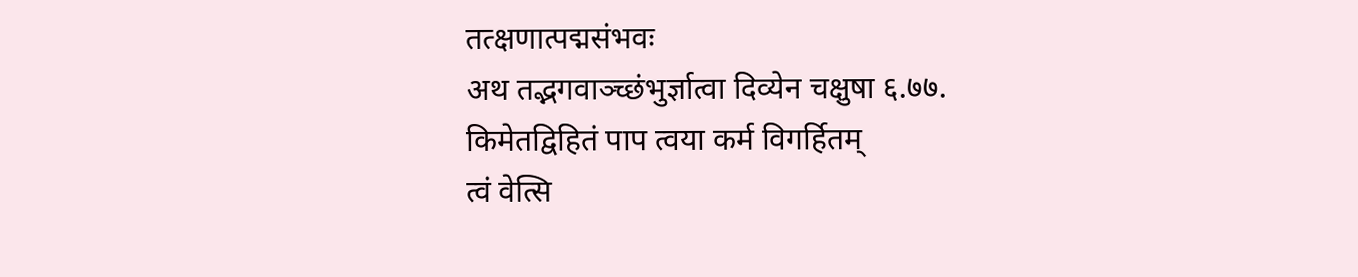तत्क्षणात्पद्मसंभवः
अथ तद्भगवाञ्च्छंभुर्ज्ञात्वा दिव्येन चक्षुषा ६.७७.
किमेतद्विहितं पाप त्वया कर्म विगर्हितम्
त्वं वेत्सि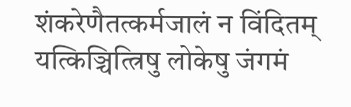शंकरेणैतत्कर्मजालं न विंदितम् यत्किञ्चित्त्रिषु लोकेषु जंगमं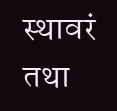स्थावरं तथा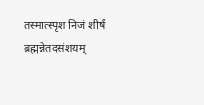तस्मात्स्पृश निजं शीर्षं ब्रह्मन्नेतदसंशयम्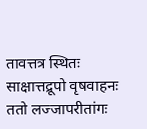तावत्तत्र स्थितः साक्षात्तद्रूपो वृषवाहनः
ततो लज्जापरीतांगः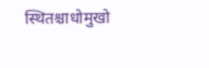स्थितश्चाधोमुखो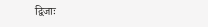द्विजाः